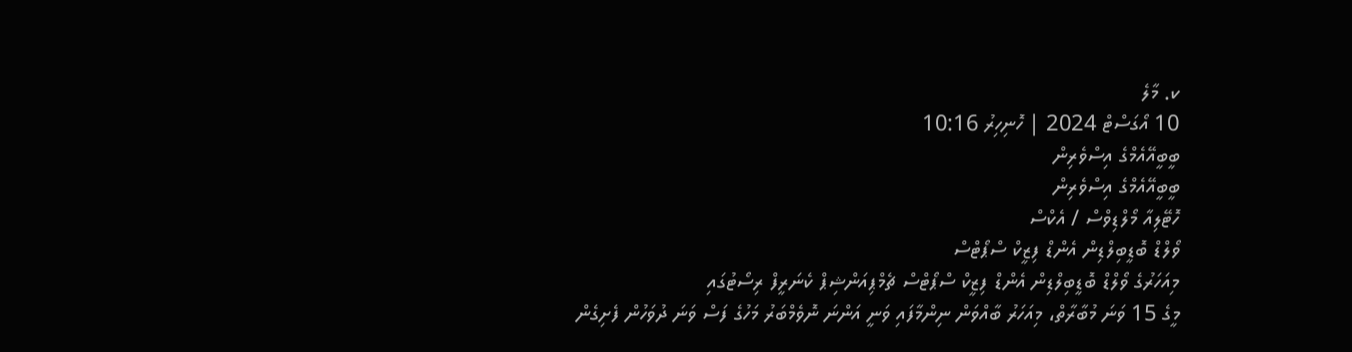ކ. މާލެ
10 އޯގަސްޓް 2024 | ހޮނިހިރު 10:16
ބީބީއޭއެމްގެ އިސްވެރިން
ބީބީއޭއެމްގެ އިސްވެރިން
ހޮޓޭލިއާ މޯލްޑިވްސް / އެކްސް
ވޯލްޑް ބޮޑީބިލްޑިން އެންޑް ފިޒީކް ސްޕޯޓްސް
މިއަހަރުގެ ވޯލްޑް ބޮޑީބިލްޑިން އެންޑް ފިޒީކް ސްޕޯޓްސް ޗެމްޕިއަންޝިޕް ކެނަރީފް ރިސޯޓުގައި
މީގެ 15 ވަނަ މުބާރާތް، މިއަހަރު ބާއްވަން ނިންމާފައި ވަނީ އަންނަ ނޮވެމްބަރު މަހުގެ ފަސް ވަނަ ދުވަހުން ފެށިގެން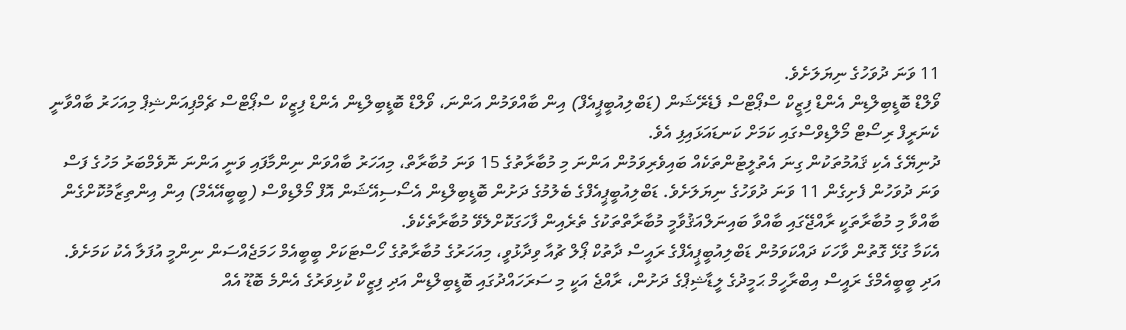11 ވަނަ ދުވަހުގެ ނިޔަލަށެވެ.
ވޯލްޑް ބޮޑީބިލްޑިން އެންޑް ފިޒީކް ސްޕޯޓްސް ފެޑެރޭޝަން (ޑަބްލިއުބީޕީއެފް) އިން ބާއްވަމުން އަންނަ، ވޯލްޑް ބޮޑީބިލްޑިން އެންޑް ފިޒީކް ސްޕޯޓްސް ޗެމްޕިއަންޝިޕް މިއަހަރު ބާއްވާނީ ކެނަރީފް ރިސޯޓް މޯލްޑިވްސްގައި ކަމަށް ކަނޑައަޅައިފި އެވެ.
ދުނިޔޭގެ އެކި ޤައުމުތަކުން ގިނަ އެތުލީޓުންތަކެއް ބައިވެރިވަމުން އަންނަ މި މުބާރާތުގެ 15 ވަނަ މުބާރާތް، މިއަހަރު ބާއްވަން ނިންމާފައި ވަނީ އަންނަ ނޮވެމްބަރު މަހުގެ ފަސް ވަނަ ދުވަހުން ފެށިގެން 11 ވަނަ ދުވަހުގެ ނިޔަލަށެވެ. ޑަބްލިއުބީޕީއެފްގެ ބެލުމުގެ ދަށުން ބޮޑީބިލްޑިން އެސޯސިއޭޝަން އޮފް މޯލްޑިވްސް (ބީބީއޭއެމް) އިން އިންތިޒާމުކޮށްގެން ބާއްވާ މި މުބާރާތަކީ ރާއްޖޭގައި ބާއްވާ ބައިނަލްއަޤުވާމީ މުބާރާތްތަކުގެ ތެރެއިން ފާހަގަކޮށްލެވޭ މުބާރާތެކެވެ.
އެކަމާ ގުޅޭ ގޮތުން ވާހަކަ ދައްކަވަމުން ޑަބްލިއުބީޕީއެފްގެ ރައީސް ދާތުކް ޕޯލް ޗުއާ ވިދާޅުވީ، މިއަހަރުގެ މުބާރާތުގެ ހޯސްޓަކަށް ބީބީއެމް ހަމަޖެއްސަން ނިންމީ އުފަލާ އެކު ކަމަށެވެ. އަދި ބީބީއެމްގެ ރައީސް އިބްރާހީމް ޙަމީދުގެ ލީޑާޝިޕްގެ ދަށުން، ރާއްޖެ އަކީ މި ސަރަހައްދުގައި ބޮޑީބިލްޑިން އަދި ފިޒީކް ކުޅިވަރުގެ އެންމެ ބޮޑޫ އެއް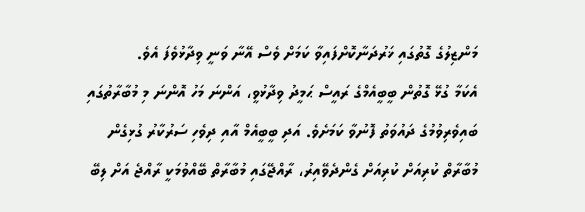މަންޒިލުގެ ގޮތުގައި ޚަރުދަނާކޮށްފައިވާ ކަމަށް ވެސް އޭނާ ވަނީ ވިދާޅުވެފަ އެވެ.
އެކަމާ ގުޅޭ ގޮތުން ބީބީއެމްގެ ރައީސް ޙަމީދު ވިދާޅުވީ، އަންނަ މަހު އޮންނަ މި މުބާރާތުގައި ބައިވެރިވުމުގެ ދައުވަތު ފޮނުވާ ކަމަށެވެ. އަދި ބީބީއެމް އާއި ދިވެހި ސަރުކާރު ގުޅިގެން މުބާރާތް ކުރިއަށް ކުރިއަށް ގެންދެވޭއިރު، ރާއްޖޭގައި މުބާރާތް ބޭއްވުމަކީ ރާއްޖެ އަށް ލިބޭ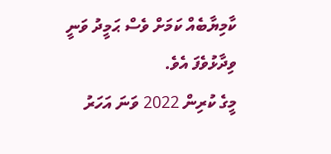ކާމިޔާބެއް ކަމަށް ވެސް ޙަމީދު ވަނީ ވިދާޅުވެފަ އެވެ.
މީގެ ކުރިން 2022 ވަނަ އަހަރު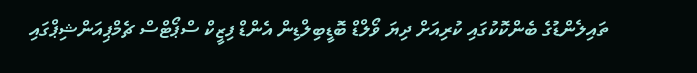ތައިލެންޑުގެ ބެންކޮކުގައި ކުރިއަށް ދިޔަ ވޯލްޑް ބޮޑީބިލްޑިން އެންޑް ފިޒީކް ސްޕޯޓްސް ޗެމްޕިއަންޝިޕްގައި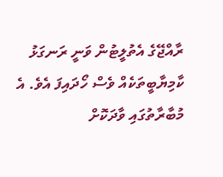ރާއްޖޭގެ އެތުލީޓުން ވަނީ ރަނގަޅު ކާމިޔާބީތަކެއް ވެސް ހޯދައިފަ އެވެ. އެ މުބާރާތުގައި ވާދަކޮށް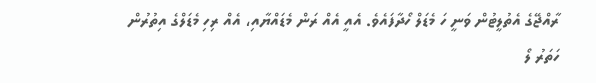ރާއްޖޭގެ އެތުލީޓުން ވަނީ ހަ މެޑަލް ހޯދާފައެވެ. އެއީ އެއް ރަން މެޑައްޔާއި، އެއް ރިހި މެޑަލްގެ އިތުރުން ހަތަރު ލޯ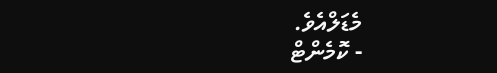މެޑަލްއެވެ.
- ކޮމެންޓް